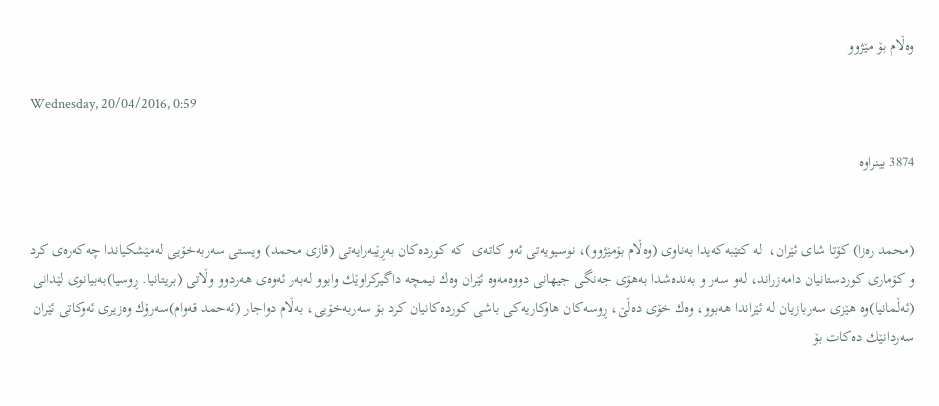وه‌ڵام بۆ مێژوو

Wednesday, 20/04/2016, 0:59

3874 بینراوە


(محمد ره‌زا) كۆتا شای ئێران،  له‌ كتێبه‌كه‌یدا به‌ناوی (وه‌ڵام بۆمێژوو)، نوسیویه‌تی ئه‌و كاته‌ی  كه‌ كورده‌كان به‌ڕێبه‌رایه‌تی (قازی محمد) ویستی سه‌ربه‌خۆیی له‌مێشكیاندا چه‌كه‌ره‌ی كرد و كۆماری كوردستانیان دامه‌زراند، له‌و سه‌ر و به‌نده‌شدا به‌هۆی جه‌نگی جیهانی دووه‌مه‌وه‌ ئێران وه‌ك نیمچه‌ داگیركراوێك وابوو له‌به‌ر ئه‌وه‌ی هه‌ردوو وڵاتی (بریتانیا. ڕوسیا)به‌بیانوی لێدانی (ئه‌ڵمانیا)وه‌ هێزی سه‌ربازیان له‌ ئێراندا هه‌بوو، وه‌ك خۆی ده‌ڵێ، ڕوسه‌كان هاوكاریه‌كی باشی كورده‌كانیان كرد بۆ سه‌ربه‌خۆیی، به‌ڵام دواجار (ئه‌حمد قه‌وام)سه‌رۆك وه‌زیری ئه‌وكاتی ئێران سه‌ردانێك ده‌كات بۆ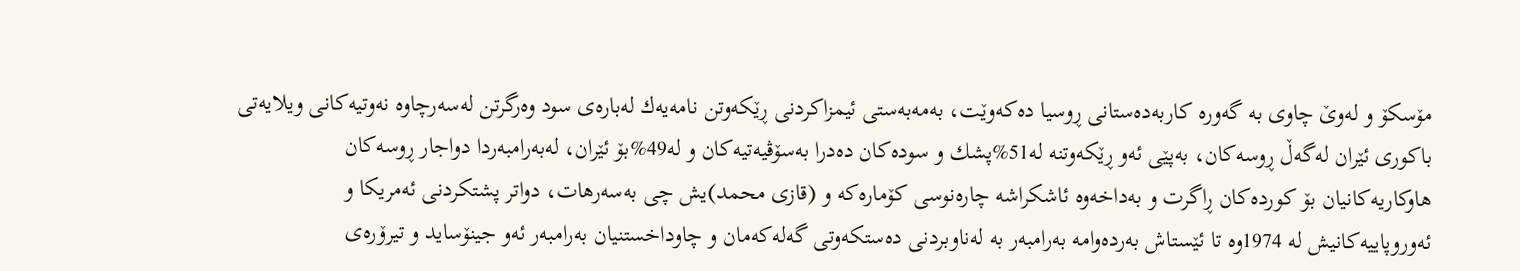مۆسكۆ و له‌وێ چاوی به‌ گه‌وره‌ كاربه‌ده‌ستانی ڕوسیا ده‌كه‌وێت، به‌مه‌به‌ستی ئیمزاكردنی ڕێكه‌وتن نامه‌یه‌ك له‌باره‌ی سود وه‌رگرتن له‌سه‌رچاوه‌ نه‌وتیه‌كانی ویلایه‌تی باكوری ئێران له‌گه‌ڵ ڕوسه‌كان، به‌پێی ئه‌و ڕێكه‌وتنه‌ له‌51%پشك و سوده‌كان ده‌درا به‌سۆڤیه‌تیه‌كان و له‌49%بۆ ئێران، له‌به‌رامبه‌ردا دواجار ڕوسه‌كان هاوكاریه‌كانیان بۆ كورده‌كان ڕاگرت و به‌داخه‌وه‌ ئاشكراشه‌ چاره‌نوسی كۆماره‌كه‌ و (قازی محمد)یش چی به‌سه‌رهات، دواتر پشتكردنی ئه‌مریكا و ئه‌وروپاییه‌كانیش له‌ 1974وه‌ تا ئێستاش به‌رده‌وامه‌ به‌رامبه‌ر به‌ له‌ناوبردنی ده‌ستكه‌وتی گه‌له‌كه‌مان و چاوداخستنیان به‌رامبه‌ر ئه‌و جینۆساید و تیرۆره‌ی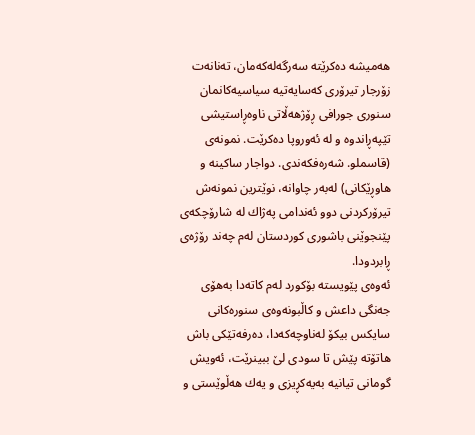هه‌میشه‌ ده‌كرێته‌ سه‌رگه‌له‌كه‌مان، ته‌نانه‌ت زۆرجار تیرۆری كه‌سایه‌تیه‌ سیاسیه‌كانمان سنوری جورافی ڕۆژهه‌ڵاتی ناوه‌ڕاستیشی تێپه‌ڕاندوه‌ و له‌ ئه‌وروپا ده‌كرێت. نمونه‌ی (قاسملو. شه‌ره‌فكه‌ندی. دواجار ساكینه‌ و هاوڕێكانی) له‌به‌ر چاوانه‌، نوێترین نمونه‌ش تیرۆركردنی دوو ئه‌ندامی په‌ژاك له‌ شارۆچكه‌ی پێنجوێنی باشوری كوردستان له‌م چه‌ند رۆژه‌ی ڕابردودا.
ئه‌وه‌ی پێویسته‌ بۆكورد له‌م كاته‌دا به‌هۆی جه‌نگی داعش و كاڵبونه‌وه‌ی سنوره‌كانی سایكس بیكۆ له‌ناوچه‌كه‌دا، ده‌رفه‌تێكی باش هاتۆته‌ پێش تا سودی لێ ببینرێت، ئه‌ویش گومانی تیانیه‌ به‌یه‌كڕیزی و یه‌ك هه‌ڵوێستی و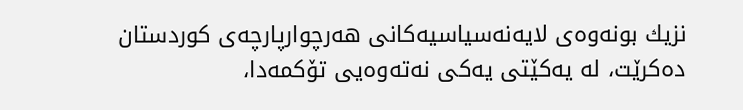نزیك بونه‌وه‌ی لایه‌نه‌سیاسیه‌كانی هه‌رچوارپارچه‌ی كوردستان ده‌كرێت، له‌ یه‌كێتی یه‌كی نه‌ته‌وه‌یی تۆكمه‌دا،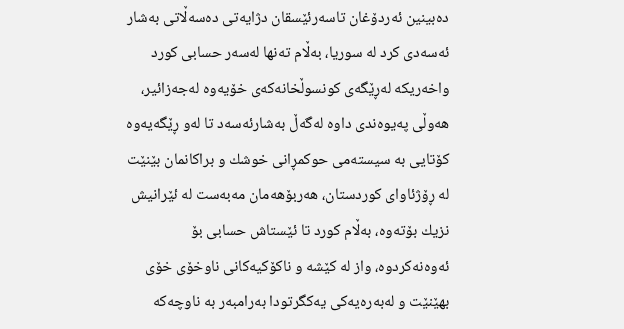ده‌بینین ئه‌ردۆغان تاسه‌رئێسقان دژایه‌تی ده‌سه‌ڵاتی به‌شار ئه‌سه‌دی كرد له‌ سوریا، به‌ڵام ته‌نها له‌سه‌ر حسابی كورد واخه‌ریكه‌ له‌ڕێگه‌ی كونسوڵخانه‌كه‌ی خۆیه‌وه‌ له‌جه‌زائیر، هه‌وڵی په‌یوه‌ندی داوه‌ له‌گه‌ڵ به‌شارئه‌سه‌د تا له‌و ڕێگه‌یه‌وه‌ كۆتایی به‌ سیسته‌می حوكمڕانی خوشك و براكانمان بێنێت له‌ ڕۆژئاوای كوردستان، هه‌ربۆهه‌مان مه‌به‌ست له‌ ئێرانیش نزیك بۆته‌وه‌، به‌ڵام كورد تا ئێستاش حسابی بۆ ئه‌وه‌نه‌كردوه‌، واز له‌ كێشه‌ و ناكۆكیه‌كانی ناوخۆی خۆی بهێنێت و له‌به‌ره‌یه‌كی یه‌كگرتودا به‌رامبه‌ر به‌ ناوچه‌كه‌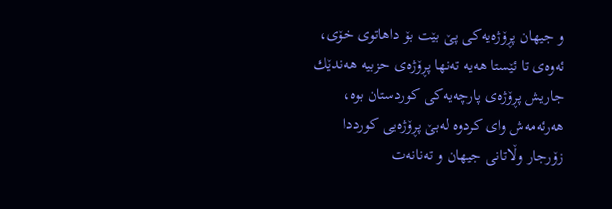و جیهان پڕۆژه‌یه‌كی پێ بێت بۆ داهاتوی خۆی، ئه‌وه‌ی تا ئێستا هه‌یه‌ ته‌نها پڕۆژه‌ی حزبیه‌ هه‌ندێك جاریش پڕۆژه‌ی پارچه‌یه‌كی كوردستان بوه‌، هه‌رئه‌مه‌ش وای كردوه‌ له‌بێ پڕۆژه‌یی كورددا زۆرجار وڵاتانی جیهان و ته‌نانه‌ت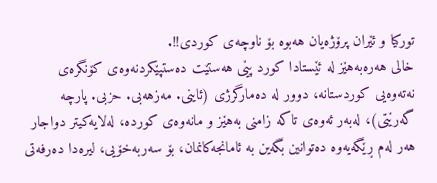توركیا و ئێران پرۆژه‌یان هه‌بوه‌ بۆ ناوچه‌ی كوردی!!.
خالی هه‌ره‌به‌هێز له‌ ئێستادا كورد پێی هه‌ستێت ده‌ستپێكردنه‌وه‌ی كۆنگره‌ی نه‌ته‌وه‌یی كوردستانه‌، دوور له‌ ده‌مارگرژی (ئاینی. مه‌زهه‌بی. حزبی. پارچه‌ گه‌رێتی)، له‌به‌ر ئه‌وه‌ی تاكه‌ زامنی به‌هێز و مانه‌وه‌ی كورده‌، له‌لایه‌كیتر دواجار هه‌ر له‌م ڕێگه‌یه‌وه‌ ده‌توانین بگه‌ین به‌ ئامانجه‌كانمان، بۆ سه‌ربه‌خۆیی، لیره‌دا ده‌رفه‌تی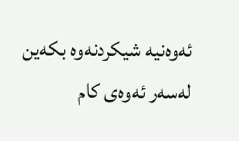ئه‌وه‌نیه‌ شیكردنه‌وه‌ بكه‌ین له‌سه‌ر ئه‌وه‌ی كام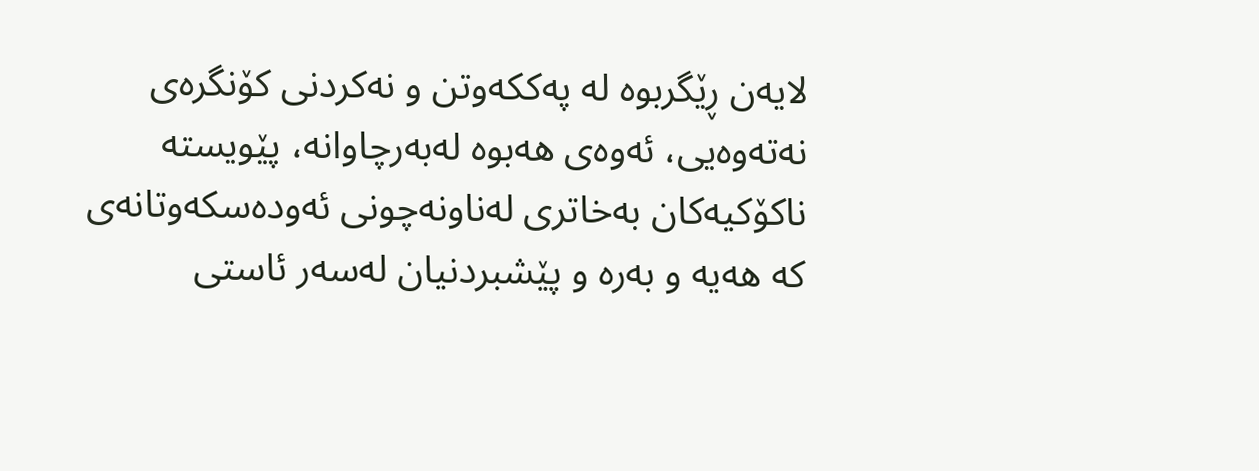لایه‌ن ڕێگربوه‌ له‌ په‌ككه‌وتن و نه‌كردنی كۆنگره‌ی نه‌ته‌وه‌یی، ئه‌وه‌ی هه‌بوه‌ له‌به‌رچاوانه‌، پێویسته‌ ناكۆكیه‌كان به‌خاتری له‌ناونه‌چونی ئه‌وده‌سكه‌وتانه‌ی كه‌ هه‌یه‌ و به‌ره‌ و پێشبردنیان له‌سه‌ر ئاستی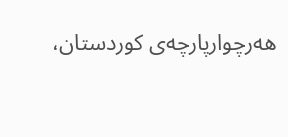هه‌رچوارپارچه‌ی كوردستان،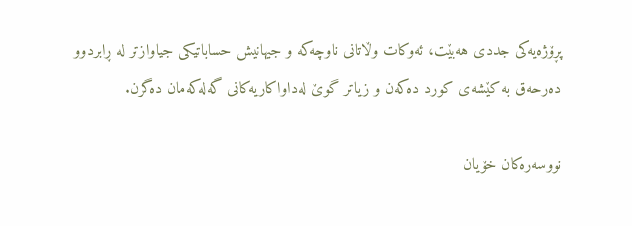پڕۆژه‌یه‌كی جددی هه‌بێت، ئه‌وكات وڵاتانی ناوچه‌كه‌ و جیهانیش حساباتیكی جیاوازتر له‌ ڕابردوو ده‌رحه‌ق به‌ كێشه‌ی كورد ده‌كه‌ن و زیاتر گوێ له‌داواكاریه‌كانی گه‌له‌كه‌مان ده‌گرن.

نووسەرەکان خۆیان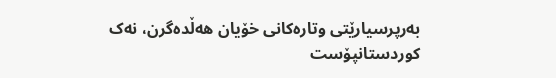بەرپرسیارێتی وتارەکانی خۆیان هەڵدەگرن، نەک کوردستانپۆست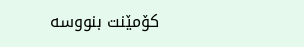کۆمێنت بنووسە